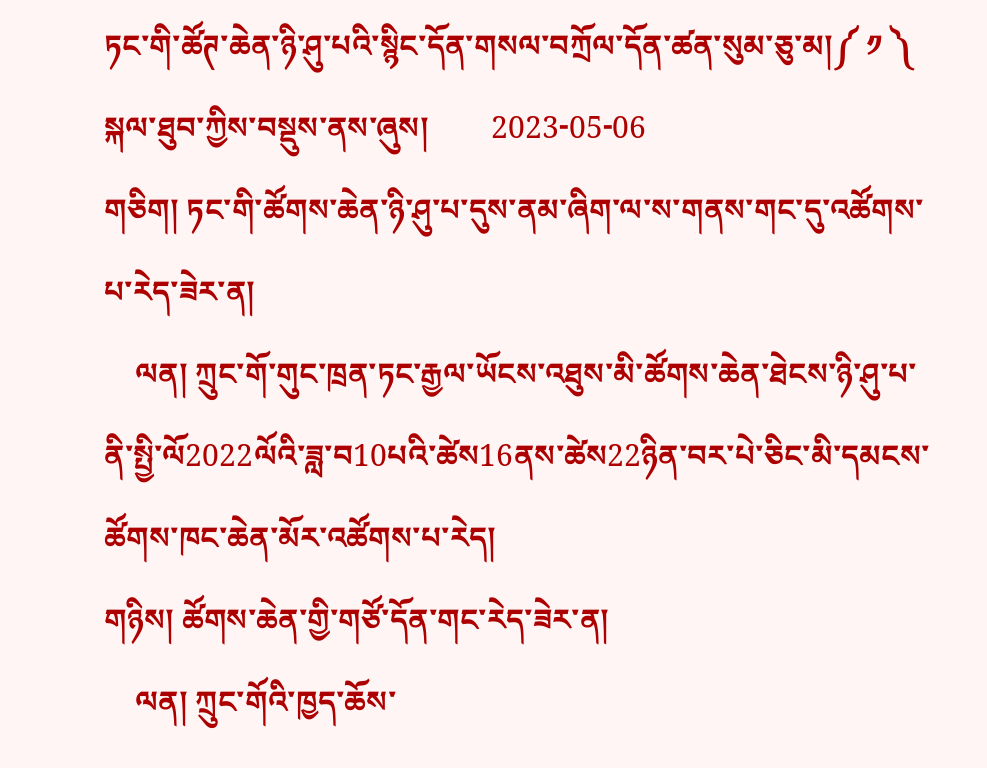ཏང་གི་ཚོཊ་ཆེན་ཉི་ཤུ་པའི་སྙིང་དོན་གསལ་བཀྲོལ་དོན་ཚན་སུམ་ཅུ་མ།༼ ༡ ༽
སྐལ་ཐུབ་ཀྱིས་བསྡུས་ནས་ཞུས།        2023-05-06
གཅིག། ཏང་གི་ཚོགས་ཆེན་ཉི་ཤུ་པ་དུས་ནམ་ཞིག་ལ་ས་གནས་གང་དུ་འཚོགས་པ་རེད་ཟེར་ན།
    ལན། ཀྲུང་གོ་གུང་ཁྲན་ཏང་རྒྱལ་ཡོངས་འཐུས་མི་ཚོགས་ཆེན་ཐེངས་ཉི་ཤུ་པ་ནི་སྤྱི་ལོ2022ལོའི་ཟླ་བ10པའི་ཚེས16ནས་ཚེས22ཉིན་བར་པེ་ཅིང་མི་དམངས་ཚོགས་ཁང་ཆེན་མོར་འཚོགས་པ་རེད།
གཉིས། ཚོགས་ཆེན་གྱི་གཙོ་དོན་གང་རེད་ཟེར་ན།
    ལན། ཀྲུང་གོའི་ཁྱད་ཆོས་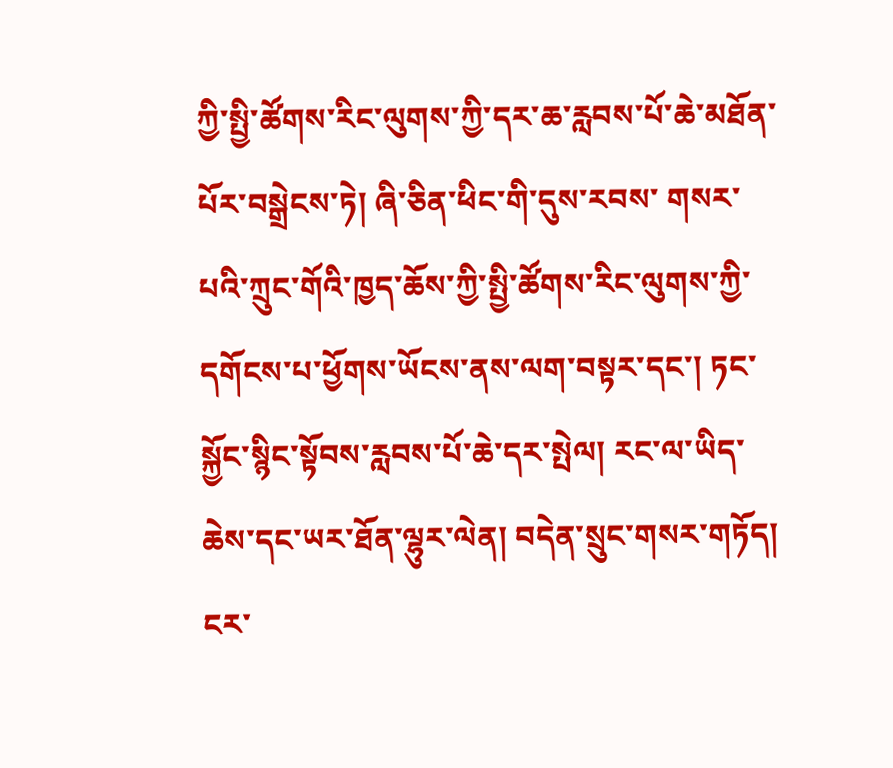ཀྱི་སྤྱི་ཚོགས་རིང་ལུགས་ཀྱི་དར་ཆ་རླབས་པོ་ཆེ་མཐོན་པོར་བསྒྲེངས་ཏེ། ཞི་ཅིན་ཕིང་གི་དུས་རབས་ གསར་པའི་ཀྲུང་གོའི་ཁྱད་ཆོས་ཀྱི་སྤྱི་ཚོགས་རིང་ལུགས་ཀྱི་དགོངས་པ་ཕྱོགས་ཡོངས་ནས་ལག་བསྟར་དང་། ཏང་སྐྱོང་སྙིང་སྟོབས་རླབས་པོ་ཆེ་དར་སྤེལ། རང་ལ་ཡིད་ཆེས་དང་ཡར་ཐོན་ལྷུར་ལེན། བདེན་སྲུང་གསར་གཏོད། ངར་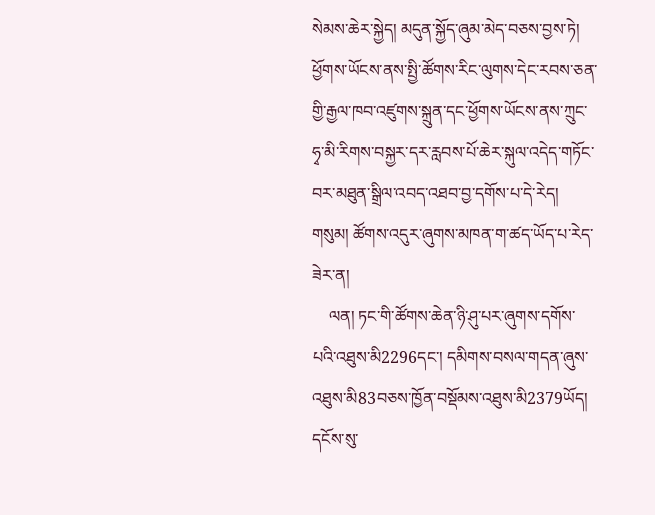སེམས་ཆེར་སྐྱེད། མདུན་སྐྱོད་ཞུམ་མེད་བཅས་བྱས་ཏེ། ཕྱོགས་ཡོངས་ནས་སྤྱི་ཚོགས་རིང་ལུགས་དེང་རབས་ཅན་གྱི་རྒྱལ་ཁབ་འཛུགས་སྐྲུན་དང་ཕྱོགས་ཡོངས་ནས་ཀྲུང་ཧྭ་མི་རིགས་བསྐྱར་དར་རླབས་པོ་ཆེར་སྐུལ་འདེད་གཏོང་བར་མཐུན་སྒྲིལ་འབད་འཐབ་བྱ་དགོས་པ་དེ་རེད།
གསུམ། ཚོགས་འདུར་ཞུགས་མཁན་ག་ཚད་ཡོད་པ་རེད་ཟེར་ན།
    ལན། ཏང་གི་ཚོགས་ཆེན་ཉི་ཤུ་པར་ཞུགས་དགོས་པའི་འཐུས་མི2296དང་། དམིགས་བསལ་གདན་ཞུས་འཐུས་མི83བཅས་ཁྱོན་བསྡོམས་འཐུས་མི2379ཡོད། དངོས་སུ་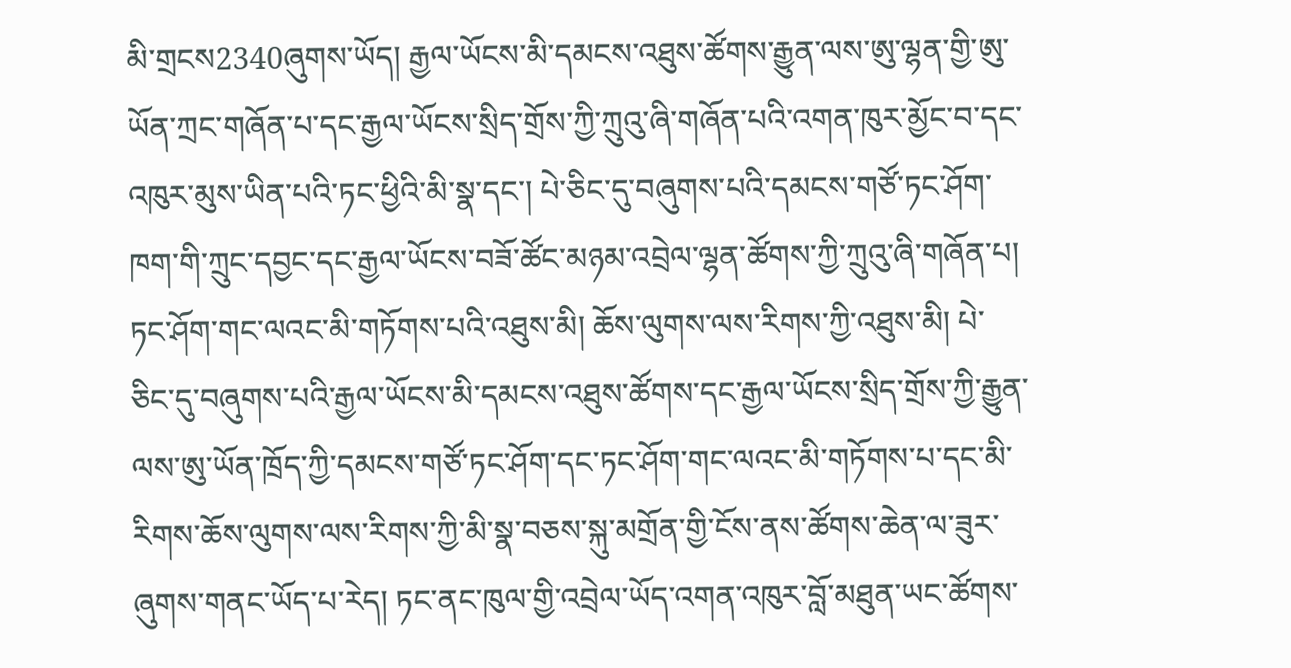མི་གྲངས2340ཞུགས་ཡོད། རྒྱལ་ཡོངས་མི་དམངས་འཐུས་ཚོགས་རྒྱུན་ལས་ཨུ་ལྷན་གྱི་ཨུ་ཡོན་ཀྲང་གཞོན་པ་དང་རྒྱལ་ཡོངས་སྲིད་གྲོས་ཀྱི་ཀྲུའུ་ཞི་གཞོན་པའི་འགན་ཁུར་མྱོང་བ་དང་འཁུར་མུས་ཡིན་པའི་ཏང་ཕྱིའི་མི་སྣ་དང་། པེ་ཅིང་དུ་བཞུགས་པའི་དམངས་གཙོ་ཏང་ཤོག་ཁག་གི་ཀྲུང་དབྱང་དང་རྒྱལ་ཡོངས་བཟོ་ཚོང་མཉམ་འབྲེལ་ལྷན་ཚོགས་ཀྱི་ཀྲུའུ་ཞི་གཞོན་པ། ཏང་ཤོག་གང་ལའང་མི་གཏོགས་པའི་འཐུས་མི། ཆོས་ལུགས་ལས་རིགས་ཀྱི་འཐུས་མི། པེ་ཅིང་དུ་བཞུགས་པའི་རྒྱལ་ཡོངས་མི་དམངས་འཐུས་ཚོགས་དང་རྒྱལ་ཡོངས་སྲིད་གྲོས་ཀྱི་རྒྱུན་ལས་ཨུ་ཡོན་ཁྲོད་ཀྱི་དམངས་གཙོ་ཏང་ཤོག་དང་ཏང་ཤོག་གང་ལའང་མི་གཏོགས་པ་དང་མི་རིགས་ཆོས་ལུགས་ལས་རིགས་ཀྱི་མི་སྣ་བཅས་སྐུ་མགྲོན་གྱི་ངོས་ནས་ཚོགས་ཆེན་ལ་ཟུར་ཞུགས་གནང་ཡོད་པ་རེད། ཏང་ནང་ཁུལ་གྱི་འབྲེལ་ཡོད་འགན་འཁུར་བློ་མཐུན་ཡང་ཚོགས་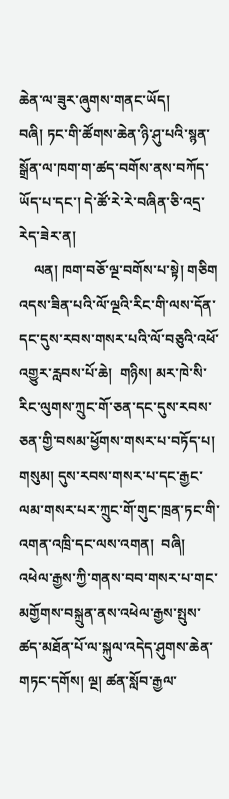ཆེན་ལ་ཟུར་ཞུགས་གནང་ཡོད།
བཞི། ཏང་གི་ཚོགས་ཆེན་ཉི་ཤུ་པའི་སྙན་སྒྲོན་ལ་ཁག་ག་ཚད་བགོས་ནས་བཀོད་ཡོད་པ་དང་། དེ་ཚོ་རེ་རེ་བཞིན་ཅི་འདྲ་རེད་ཟེར་ན།
    ལན། ཁག་བཅོ་ལྔ་བགོས་པ་སྟེ། གཅིག འདས་ཟིན་པའི་ལོ་ལྔའི་རིང་གི་ལས་དོན་དང་དུས་རབས་གསར་པའི་ལོ་བཅུའི་འཕོ་འགྱུར་རླབས་པོ་ཆེ།  གཉིས། མར་ཁེ་སི་རིང་ལུགས་ཀྲུང་གོ་ཅན་དང་དུས་རབས་ཅན་གྱི་བསམ་ཕྱོགས་གསར་པ་བཏོད་པ། གསུམ། དུས་རབས་གསར་པ་དང་རྒྱང་ལམ་གསར་པར་ཀྲུང་གོ་གུང་ཁྲན་ཏང་གི་འགན་འཁྲི་དང་ལས་འགན།  བཞི། འཕེལ་རྒྱས་ཀྱི་གནས་བབ་གསར་པ་གང་མགྱོགས་བསྐྲུན་ནས་འཕེལ་རྒྱས་སྤུས་ཚད་མཐོན་པོ་ལ་སྐུལ་འདེད་ཤུགས་ཆེན་གཏང་དགོས། ལྔ། ཚན་སློབ་རྒྱལ་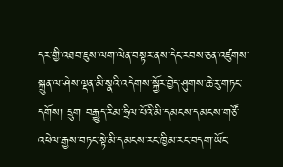དར་གྱི་འཐབ་ཇུས་ལག་ལེན་བསྟར་ནས་དེང་རབས་ཅན་འཛུགས་སྐྲུན་ལ་ཤེས་ལྡན་མི་སྣའི་འདེགས་སྐྱོར་བྱེད་ཤུགས་ཆེ་རུ་གཏང་དགོས། དྲུག བརྒྱུད་རིམ་ཧྲིལ་པོའི་མི་དམངས་དམངས་གཙོ་འཕེལ་རྒྱས་བཏང་སྟེ་མི་དམངས་རང་ཁྱིམ་རང་བདག་ཡོང་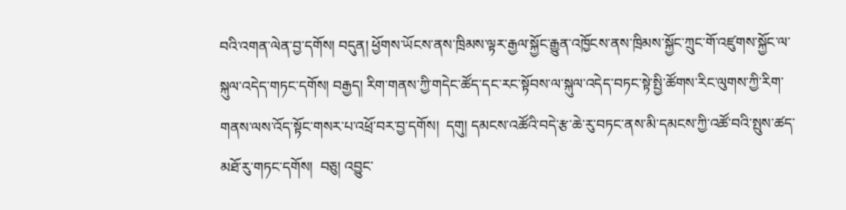བའི་འགན་ལེན་བྱ་དགོས། བདུན། ཕྱོགས་ཡོངས་ནས་ཁྲིམས་ལྟར་རྒྱལ་སྐྱོང་རྒྱུན་འཁྱོངས་ནས་ཁྲིམས་སྐྱོང་ཀྲུང་གོ་འཛུགས་སྐྱོང་ལ་སྐུལ་འདེད་གཏང་དགོས། བརྒྱད། རིག་གནས་ཀྱི་གདེང་ཚོད་དང་རང་སྟོབས་ལ་སྐུལ་འདེད་བཏང་སྟེ་སྤྱི་ཚོགས་རིང་ལུགས་ཀྱི་རིག་གནས་ལས་འོད་སྟོང་གསར་པ་འཕྲོ་བར་བྱ་དགོས།  དགུ། དམངས་འཚོའི་བདེ་རྩ་ཆེ་རུ་བཏང་ནས་མི་དམངས་ཀྱི་འཚོ་བའི་སྤུས་ཚད་མཐོ་རུ་གཏང་དགོས།  བཅུ། འབྱུང་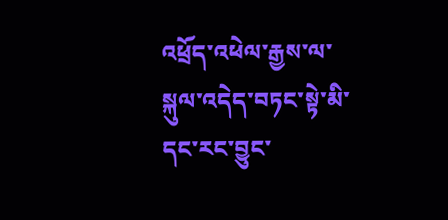འཕྲོད་འཕེལ་རྒྱས་ལ་སྐུལ་འདེད་བཏང་སྟེ་མི་དང་རང་བྱུང་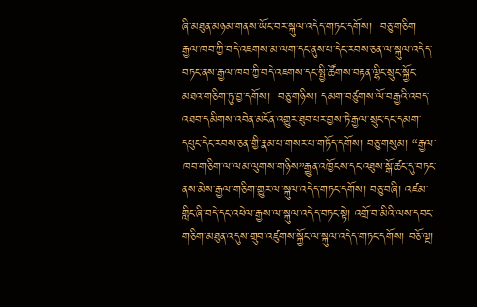ཞི་མཐུན་མཉམ་གནས་ཡོང་བར་སྐུལ་འདེད་གཏང་དགོས།  བཅུ་གཅིག རྒྱལ་ཁབ་ཀྱི་བདེ་འཇགས་མ་ལག་དང་ནུས་པ་དེང་རབས་ཅན་ལ་སྐུལ་འདེད་བཏང་ནས་རྒྱལ་ཁབ་ཀྱི་བདེ་འཇགས་དང་སྤྱི་ཚོགས་བརྟན་ལྷིང་སྲུང་སྐྱོང་མཐའ་གཅིག་ཏུ་བྱ་དགོས།  བཅུ་གཉིས། དམག་བཙུགས་ལོ་བརྒྱའི་འབད་འཐབ་དམིགས་འབེན་མངོན་འགྱུར་ཐུབ་པར་བྱས་ཏེ་རྒྱལ་སྲུང་དང་དམག་དཔུང་དེང་རབས་ཅན་གྱི་རྣམ་པ་གསར་པ་གཏོད་དགོས། བཅུ་གསུམ། “རྒྱལ་ཁབ་གཅིག་ལ་ལམ་ལུགས་གཉིས”རྒྱུན་འཁྱོངས་དང་འཐུས་སྒོ་ཚང་དུ་བཏང་ནས་མེས་རྒྱལ་གཅིག་གྱུར་ལ་སྐུལ་འདེད་གཏང་དགོས། བཅུ་བཞི། འཛམ་གླིང་ཞི་བདེ་དང་འཕེལ་རྒྱས་ལ་སྐུལ་འདེད་བཏང་སྟེ། འགྲོ་བ་མིའི་ལས་དབང་གཅིག་མཐུན་འདུས་གྲུབ་འཛུགས་སྐྱོང་ལ་སྐུལ་འདེད་གཏང་དགོས། བཅོ་ལྔ།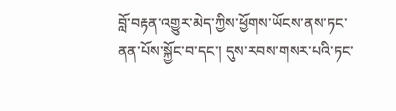བློ་བརྟན་འགྱུར་མེད་ཀྱིས་ཕྱོགས་ཡོངས་ནས་ཏང་ནན་པོས་སྐྱོང་བ་དང་། དུས་རབས་གསར་པའི་ཏང་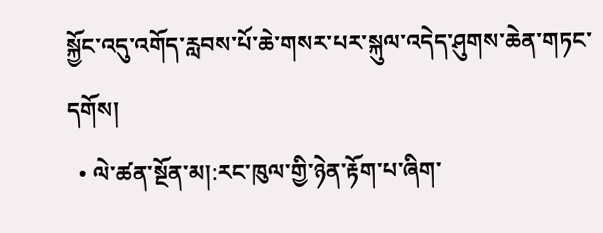སྐྱོང་འདུ་འགོད་རླབས་པོ་ཆེ་གསར་པར་སྐུལ་འདེད་ཤུགས་ཆེན་གཏང་དགོས།
  • ལེ་ཚན་སྔོན་མ།:རང་ཁུལ་གྱི་ཉེན་རྟོག་པ་ཞིག་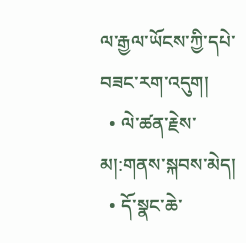ལ་རྒྱལ་ཡོངས་ཀྱི་དཔེ་བཟང་རག་འདུག།
  • ལེ་ཚན་རྗེས་མ།:གནས་སྐབས་མེད།
  • དོ་སྣང་ཆེ་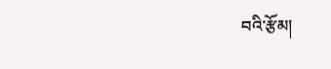བའི་རྩོམ།